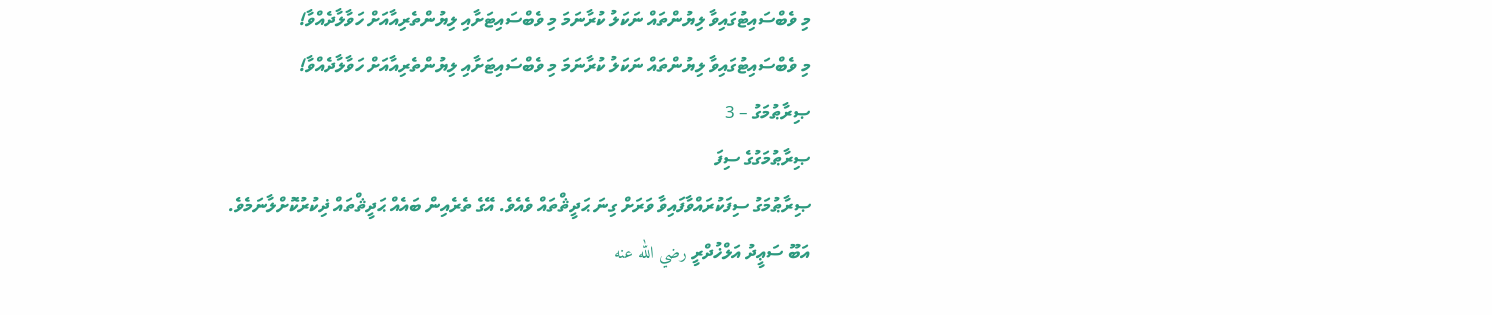މި ވެބްސައިޓުގައިވާ ލިޔުންތައް ނަކަލު ކުރާނަމަ މި ވެބްސައިޓަށާއި ލިޔުންތެރިއާއަށް ހަވާލާދެއްވާ!
މި ވެބްސައިޓުގައިވާ ލިޔުންތައް ނަކަލު ކުރާނަމަ މި ވެބްސައިޓަށާއި ލިޔުންތެރިއާއަށް ހަވާލާދެއްވާ!
ޞިރާޠުމަގު – 3
ޞިރާޠުމަގުގެ ސިފަ
ޞިރާޠުމަގު ސިފަކުރައްވާފައިވާ ވަރަށް ގިނަ ޙަދީޘްތައް ވެއެވެ. އޭގެ ތެރެއިން ބައެއް ޙަދީޘްތައް ޛިކުރުކޮށްލާނަމެވެ.
އަބޫ ސަޢީދު އަލްޚުދްރީ رضي الله عنه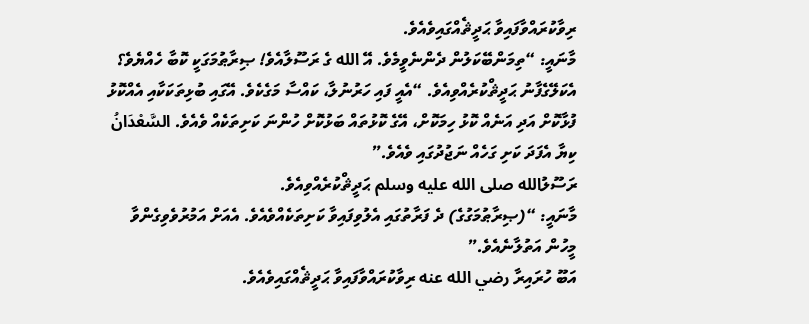ރިވާކުރައްވާފައިވާ ޙަދީޘެއްގައިވެއެވެ.
މާނައީ: “ތިމަންބޭކަލުން ދެންނެވީމެވެ. އޭ الله ގެ ރަސޫލާއެވެ! ޞިރާޠުމަގަކީ ކޮބާ ހެއްޔެވެ؟
އެކަލޭގެފާނު ޙަދީޘްކުރެއްވިއެވެ. “އެއީ ފައި ހަރުނުލާ، ކައްސާ މަގެކެވެ. އޭގައި ބުޅިތަކަކާއި އެއްކޮޅު ފުޅާކޮށް އަދި އަނެއް ކޮޅު ހިމަކޮށް، އޭގެ ކޮޅުތައް ބަޅުކޮށް ހުންނަ ކަށިތަކެއް ވެއެވެ. السَّعْدَانُ ކިޔާ އެފަދަ ކަށި ގަހެއް ނަޖުދުގައި ވެއެވެ.”
ރަސޫލުالله صلى الله عليه وسلم ޙަދީޘްކުރެއްވިއެވެ.
މާނައީ: “(ޞިރާޠުމަގުގެ) ދެ ފަރާތުގައި އެލުވިފައިވާ ކަށިތަކެއްވެއެވެ. އެއަށް އަމުރުވެވިގެންވާ މީހުން އަތުލާނެއެވެ.”
އަބޫ ހުރައިރާ رضي الله عنه ރިވާކުރައްވާފައިވާ ޙަދީޘެއްގައިވެއެވެ.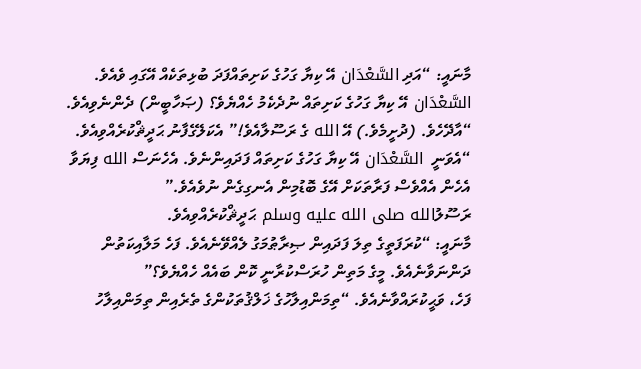މާނައީ: “އަދި السَّعْدَان އޭ ކިޔާ ގަހުގެ ކަށިތައްފަދަ ބުޅިތަކެއް އޭގައި ވެއެވެ. السَّعْدَان އޭ ކިޔާ ގަހުގެ ކަށިތައް ނުދެކެމު ހެއްޔެވެ؟ (ޞަހާބީން) ދެންނެވިއެވެ. “އާދޭހެވެ. (ދުށީމެވެ.) އޭ الله ގެ ރަސޫލާއެވެ!” އެކަލޭގެފާނު ޙަދީޘްކުރެއްވިއެވެ. “އެވަނީ  السَّعْدَان އޭ ކިޔާ ގަހުގެ ކަށިތައް ފަދައިންނެވެ. އެހެނަސް الله ފިޔަވާ އެހެން އެއްވެސް ފަރާތަކަށް އޭގެ ބޮޑުމިން އެނގިގެން ނުވެއެވެ.”
ރަސޫލުالله صلى الله عليه وسلم ޙަދީޘްކުރެއްވިއެވެ.
މާނައީ: “ކުރަފަތީގެ ތިލަ ފަދައިން ޞިރާޠުމަގު ލެއްވޭނެއެވެ. ފަހެ މަލާއިކަތުން ދަންނަވާނެއެވެ. މީގެ މަތިން ހުރަސްކުރާނީ ކޮން ބައެއް ހެއްޔެވެ؟”
ފަހެ، ވަޙީކުރައްވާނެއެވެ. “ތިމަންއިލާހުގެ ޚަލްޤުތަކުންގެ ތެރެއިން ތިމަންއިލާހު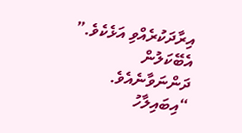އިރާދަކުރެއްވި އަޅެކެވެ.”
އެބޭކަލުން ދަންނަވާނެއެވެ. “އިބައިލާހު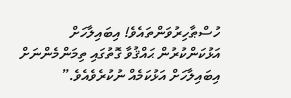ހުސްޠާހިރުވަންތައެވެ! އިބައިލާހަށް އަޅުކަންކުރުން ޙައްޤުވާ ގޮތުގައި ތިމަންމެންނަށް އިބައިލާހަށް އަޅުކަމެއް ނުކުރެވެއެވެ.”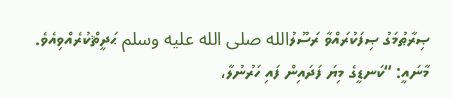ޞިރާޠުމަގު ޞިފަކުރައްވާ ރަސޫލުالله صلى الله عليه وسلم ޙަދީޘްކުރެއްވިއެވެ.
މާނައީ: “ކަނޑީގެ މިޔަ ފަދައިން ފައި ހަރުނުލާ،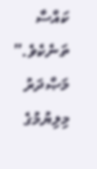ކައްސާ ތަނެކެވެ.”
މަޞްދަރު
މިލިޔުމުގެ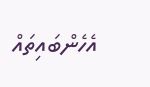އެހެންބައިތައް